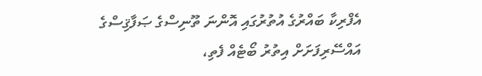އެފްރިކާ ބައްރުގެ އުތުރުގައި އޮންނަ ތޫނިސްގެ ޞަފާޤިސްގެ އައްސޭރިފަށަށް އިތުރު ބޯޓެއް ފެތި،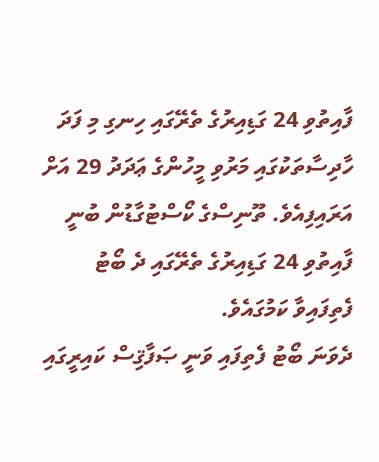ފާއިތުވި 24 ގަޑިއިރުގެ ތެރޭގައި ހިނގި މި ފަދަ ހާދިސާތަކުގައި މަރުވި މީހުންގެ ޢަދަދު 29 އަށް އަރައިފިއެވެ. ތޫނިސްގެ ކޯސްޓުގާޑުން ބުނީ ފާއިތުވި 24 ގަޑިއިރުގެ ތެރޭގައި ދެ ބޯޓު ފެތިފައިވާ ކަމުގައެވެ.
ދެވަނަ ބޯޓު ފެތިފައި ވަނީ ޞަފާޤިސް ކައިރީގައި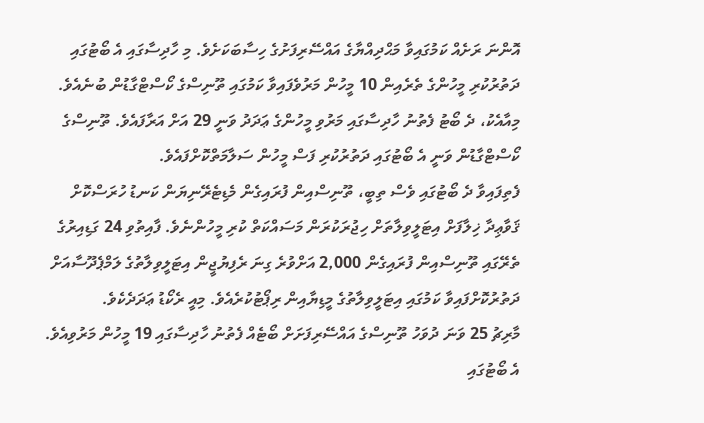އޮންނަ ރަށެއް ކަމުގައިވާ މަޙްދިއްޔާގެ އައްސޭރިފަށުގެ ހިސާބަކަށެވެ. މި ހާދިސާގައި އެ ބޯޓުގައި ދަތުރުކުރި މީހުންގެ ތެރެއިން 10 މީހުން މަރުވެފައިވާ ކަމުގައި ތޫނިސްގެ ކޯސްޓްގާޑުން ބުނެއެވެ. މިއާއެކު، ދެ ބޯޓު ފެތުނު ހާދިސާގައި މަރުވި މީހުންގެ ޢަދަދު ވަނީ 29 އަށް އަރާފައެވެ. ތޫނިސްގެ ކޯސްޓްގާޑުން ވަނީ އެ ބޯޓުގައި ދަތުރުކުރި ފަސް މީހުން ސަލާމަތްކޮށްފައެވެ.
ފެތިފައިވާ ދެ ބޯޓުގައި ވެސް ތިބީ، ތޫނިސްއިން ފުރައިގެން މެޑިޓެރޭނިޔަން ކަނޑު ހުރަސްކޮށް ޤަވާޢިދާ ޚިލާފަށް އިޓަލީވިލާތަށް ހިޖުރަކުރަން މަސައްކަތް ކުރި މީހުންނެވެ. ފާއިތުވި 24 ގަޑިއިރުގެ ތެރޭގައި ތޫނިސްއިން ފުރައިގެން 2,000 އަށްވުރެ ގިނަ ރެފިޔުޖީން އިޓަލީވިލާތުގެ ލަމްޕެދޫސާއަށް ދަތުރުކޮށްފައިވާ ކަމުގައި އިޓަލީވިލާތުގެ މީޑިޔާއިން ރިޕޯޓުކުރެއެވެ. މިއީ ރެކޯޑު ޢަދަދެކެވެ.
މާރިޗު 25 ވަނަ ދުވަހު ތޫނިސްގެ އައްސޭރިފަށަށް ބޯޓެއް ފެތުނު ހާދިސާގައި 19 މީހުން މަރުވިއެވެ. އެ ބޯޓުގައި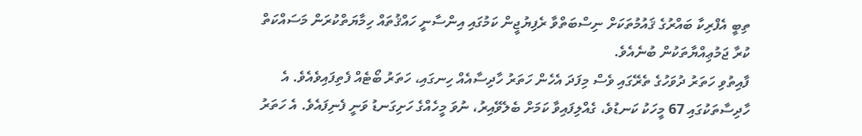ތިބީ އެފްރިކާ ބައްރުގެ ޤައުމުތަކަށް ނިސްބަތްވާ ރެފިޔުޖީން ކަމުގައި އިންސާނީ ހައްޤުތައް ހިމާޔަތްކުރަން މަސައްކަތް ކުރާ ޖަމުޢިއްޔާތަކުން ބުނެއެވެ.
ފާއިތުވި ހަތަރު ދުވަހުގެ ތެރޭގައި ވެސް މިފަދަ އެހެން ހަތަރު ހާދިސާއެއް ހިނގައި، ހަތަރު ބޯޓެއް ފެތިފައިވެއެވެ. އެ ހާދިސާތަކުގައި 67 މީހަކު ކަނޑުވެ، ގެއްލިފައިވާ ކަމަށް ބެލެވޭއިރު، ނުވަ މީހެއްގެ ހަށިގަނޑު ވަނީ ފެނިފައެވެ. އެ ހަތަރު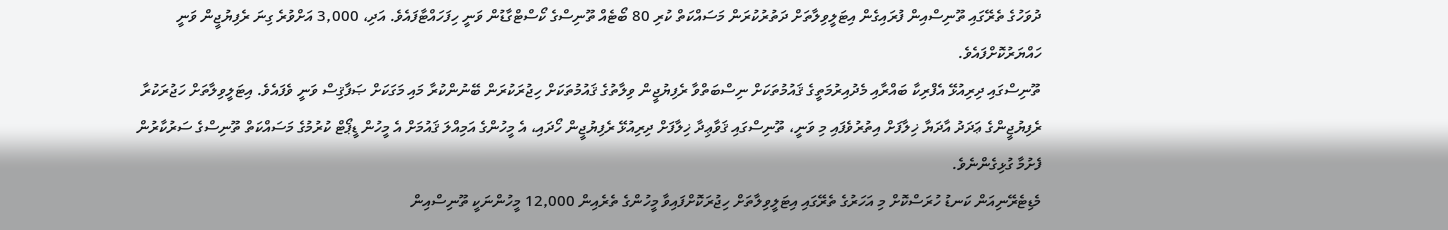ދުވަހުގެ ތެރޭގައި ތޫނިސްއިން ފުރައިގެން އިޓަލީވިލާތަށް ދަތުރުކުރަން މަސައްކަތް ކުރި 80 ބޯޓެއް ތޫނިސްގެ ކޯސްޓްގާޑުން ވަނީ ހިފަހައްޓާފައެވެ. އަދި، 3,000 އަށްވުރެ ގިނަ ރެފިޔުޖީން ވަނީ ހައްޔަރުކޮށްފައެވެ.
ތޫނިސްގައި ދިރިއުޅޭ އެފްރިކާ ބައްރާއި މެދުއިރުމަތީގެ ޤައުމުތަކަށް ނިސްބަތްވާ ރެފިޔުޖީން ވިލާތުގެ ޤައުމުތަކަށް ހިޖުރަކުރަން ބޭނުންކުރާ މައި މަގަކަށް ޞަފާޤިސް ވަނީ ވެފައެވެ. އިޓަލީވިލާތަށް ހަޖުރަކުރާ ރެފިޔުޖީންގެ ޢަދަދު އާދަޔާ ޚިލާފަށް އިތުރުވެފައި މި ވަނީ، ތޫނިސްގައި ޤަވާޢިދާ ޚިލާފަށް ދިރިއުޅޭ ރެފިޔުޖީން ހޯދައި، އެ މީހުންގެ އަމިއްލަ ޤައުމަށް އެ މީހުން ޑީޕޯޓް ކުރުމުގެ މަސައްކަތް ތޫނިސްގެ ސަރުކާރުން ފެށުމާ ގުޅިގެންނެވެ.
މެޑިޓެރޭނިއަން ކަނޑު ހުރަސްކޮށް މި އަހަރުގެ ތެރޭގައި އިޓަލީވިލާތަށް ހިޖުރަކޮށްފައިވާ މީހުންގެ ތެރެއިން 12,000 މީހުންނަކީ ތޫނިސްއިން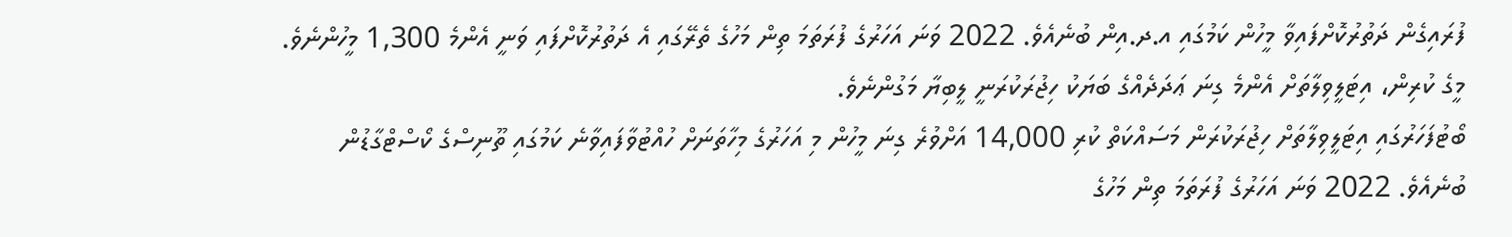ފުރައިގެން ދަތުރުކޮށްފައިވާ މީހުން ކަމުގައި އ.ދ.އިން ބުނެއެވެ. 2022 ވަނަ އަހަރުގެ ފުރަތަމަ ތިން މަހުގެ ތެރޭގައި އެ ދަތުރުކޮށްފައި ވަނީ އެންމެ 1,300 މީހުންނެވެ. މީގެ ކުރިން، އިޓަލީވިލާތަށް އެންމެ ގިނަ ޢަދަދެއްގެ ބަޔަކު ހިޖުރަކުރަނީ ލީބިޔާ މަގުންނެވެ.
ބޯޓުފަހަރުގައި އިޓަލީވިލާތަށް ހިޖުރަކުރަން މަސައްކަތް ކުރި 14,000 އަށްވުރެ ގިނަ މީހުން މި އަހަރުގެ މިހާތަނަށް ހުއްޓުވާފައިވާނެ ކަމުގައި ތޫނިސްގެ ކޯސްޓްގާޑުން ބުނެއެވެ. 2022 ވަނަ އަހަރުގެ ފުރަތަމަ ތިން މަހުގެ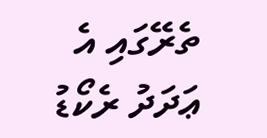ތެރޭގައި އެ ޢަދަދު ރެކޯޑު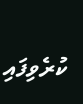ކުރެވިފައި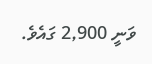ވަނީ 2,900 ގައެވެ.